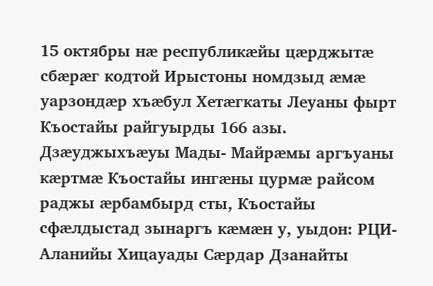15 октябры нæ республикæйы цæрджытæ сбæрæг кодтой Ирыстоны номдзыд æмæ уарзондæр хъæбул Хетæгкаты Леуаны фырт Къостайы райгуырды 166 азы.
Дзæуджыхъæуы Мады- Майрæмы аргъуаны кæртмæ Къостайы ингæны цурмæ райсом раджы æрбамбырд сты, Къостайы сфæлдыстад зынаргъ кæмæн у, уыдон: РЦИ-Аланийы Хицауады Сæрдар Дзанайты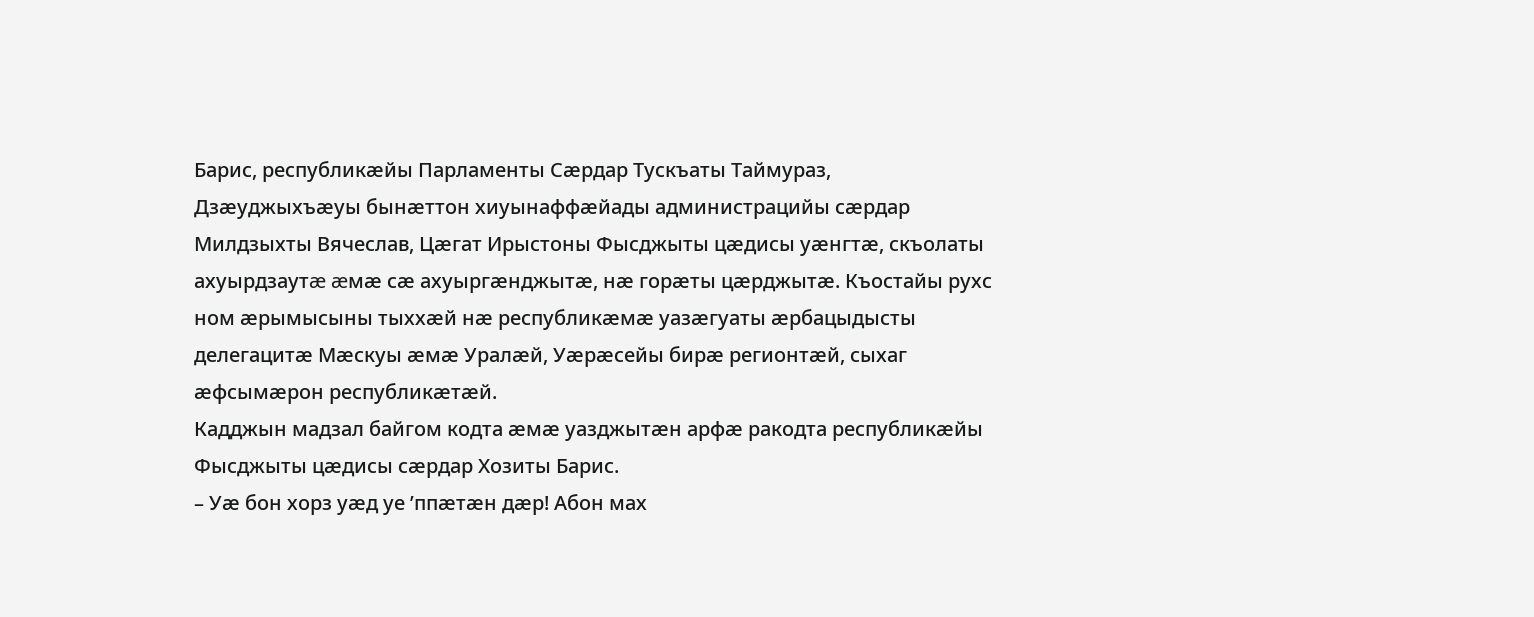Барис, республикæйы Парламенты Сæрдар Тускъаты Таймураз, Дзæуджыхъæуы бынæттон хиуынаффæйады администрацийы сæрдар Милдзыхты Вячеслав, Цæгат Ирыстоны Фысджыты цæдисы уæнгтæ, скъолаты ахуырдзаутæ æмæ сæ ахуыргæнджытæ, нæ горæты цæрджытæ. Къостайы рухс ном æрымысыны тыххæй нæ республикæмæ уазæгуаты æрбацыдысты делегацитæ Мæскуы æмæ Уралæй, Уæрæсейы бирæ регионтæй, сыхаг æфсымæрон республикæтæй.
Кадджын мадзал байгом кодта æмæ уазджытæн арфæ ракодта республикæйы Фысджыты цæдисы сæрдар Хозиты Барис.
– Уæ бон хорз уæд уе ’ппæтæн дæр! Абон мах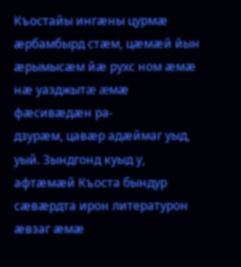Къостайы ингæны цурмæ æрбамбырд стæм, цæмæй йын æрымысæм йæ рухс ном æмæ нæ уазджытæ æмæ фæсивæдæн ра-
дзурæм, цавæр адæймаг уыд, уый. Зындгонд куыд у, афтæмæй Къоста бындур сæвæрдта ирон литературон æвзаг æмæ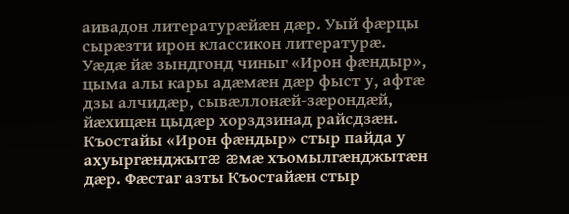аивадон литературæйæн дæр. Уый фæрцы сырæзти ирон классикон литературæ. Уæдæ йæ зындгонд чиныг «Ирон фæндыр», цыма алы кары адæмæн дæр фыст у, афтæ дзы алчидæр, сывæллонæй-зæрондæй, йæхицæн цыдæр хорздзинад райсдзæн. Къостайы «Ирон фæндыр» стыр пайда у ахуыргæнджытæ æмæ хъомылгæнджытæн дæр. Фæстаг азты Къостайæн стыр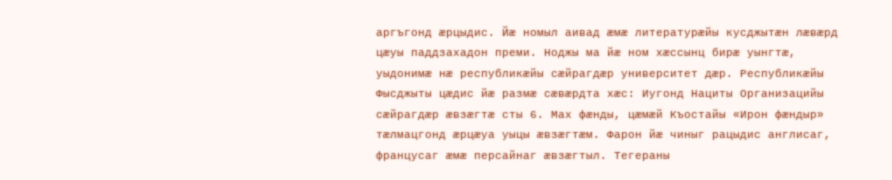аргъгонд æрцыдис. Йæ номыл аивад æмæ литературæйы кусджытæн лæвæрд цæуы паддзахадон преми. Ноджы ма йæ ном хæссынц бирæ уынгтæ, уыдонимæ нæ республикæйы сæйрагдæр университет дæр. Республикæйы Фысджыты цæдис йæ размæ сæвæрдта хæс: Иугонд Нациты Организацийы сæйрагдæр æвзæгтæ сты 6. Мах фæнды, цæмæй Къостайы «Ирон фæндыр» тæлмацгонд æрцæуа уыцы æвзæгтæм. Фарон йæ чиныг рацыдис англисаг, францусаг æмæ персайнаг æвзæгтыл. Тегераны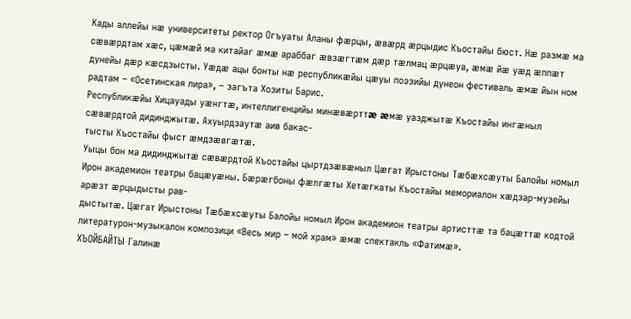Кады аллейы нæ университеты ректор Огъуаты Аланы фæрцы, æвæрд æрцыдис Къостайы бюст. Нæ размæ ма сæвæрдтам хæс, цæмæй ма китайаг æмæ араббаг æвзæгтæм дæр тæлмац æрцæуа, æмæ йæ уæд æппæт дунейы дæр кæсдзысты. Уæдæ ацы бонты нæ республикæйы цæуы поэзийы дунеон фестиваль æмæ йын ном радтам – «Осетинская лира», – загъта Хозиты Барис.
Республикæйы Хицауады уæнгтæ, интеллигенцийы минæвæрттæ æмæ уазджытæ Къостайы ингæныл сæвæрдтой дидинджытæ. Ахуырдзаутæ аив бакас-
тысты Къостайы фыст æмдзæвгæтæ.
Уыцы бон ма дидинджытæ сæвæрдтой Къостайы цыртдзæвæныл Цæгат Ирыстоны Тæбæхсæуты Балойы номыл Ирон академион театры бацæуæны. Бæрæгбоны фæлгæты Хетæгкаты Къостайы мемориалон хæдзар-музейы арæзт æрцыдысты рав-
дыстытæ. Цæгат Ирыстоны Тæбæхсæуты Балойы номыл Ирон академион театры артисттæ та бацæттæ кодтой литературон-музыкалон композици «Весь мир – мой храм» æмæ спектакль «Фатимæ».
ХЪОЙБАЙТЫ Галинæ